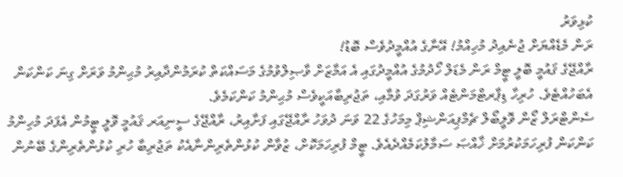ކުޅިވަރު
ރަން މެޑެއްޔަށް ޖުނެއިދު މުހިއްމު! އޭނާގެ އުއްމީދުވެސް ބޮޑު!
ރާއްޖޭގެ ޤައުމީ ބޮލީ ޓީމް ރަން މެޑަލް ހޯދުމުގެ އުއްމީދުގައި އެ އަމާޒަށް ވާޞިލްވުމުގެ މަސައްކަތް ކުރަމުންދާއިރު މުޙިންމު ވަރަށް ގިނަ ކަންކަން އެބަހުއްޓެވެ. ހުރިހާ ޑިޕާރޓްމަންޓެއް ވަރުގަދަ ވުމާއި، ތަޖުރިބާއަކީވެސް މުޙިންމު ކަންކަމެވެ.
ސެންޓްރަލް ޒޯން ވޮލީބޯލް ޗެމްޕިއަންޝިޕް މިމަހުގެ 22 ވަނަ ދުވަހު ރާއްޖޭގައި ފަށާއިރު، ރާއްޖޭގެ ސީނިއަރ ޤައުމީ ވޮލީ ޓީމުން އެފަދަ މުހިންމު ކަންކަން ފުރިހަމަކުރުމަށް ޚާއްޞަ ސަމާލުކަމެއްދެއެވެ. ޓީމް ފުރިހަމަކޮށް، ޒުވާން ކުޅުންތެރިންނާއެކު ތަޖުރިބާ ހުރި ކުޅުންތެރިންގެ ބޭނުން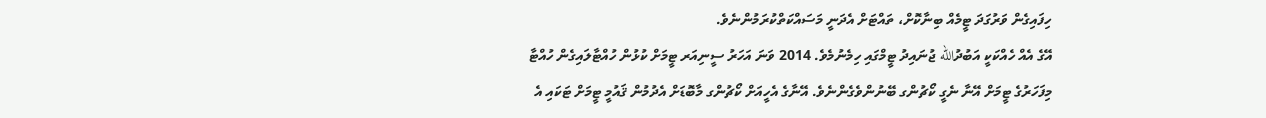ހިފައިގެން ވަރުގަދަ ޓީމެއް ބިނާކޮށް، ތައްޓަށް އެދަނީ މަސައްކަތްކުރަމުންނެވެ.
އޭގެ އެއް ހެއްކަކީ އަބުދުالله ޖުނައިދު ޓީމްގައި ހިމެނުމެވެ. 2014 ވަނަ އަހަރު ސީނިއަރ ޓީމަށް ކުޅުން ހުއްޓާލައިގެން ހުއްޓާ މިފަހަރުގެ ޓީމަށް އޭނާ ނެގީ ކޯޗުންގ ބޭނުންވެގެންނެވެ. އޭނާގެ އެހީއަށް ކޯޗުންގ މާބޮޑަށް އެދުމުން ޤައުމީ ޓީމަށް ޓަކައި އެ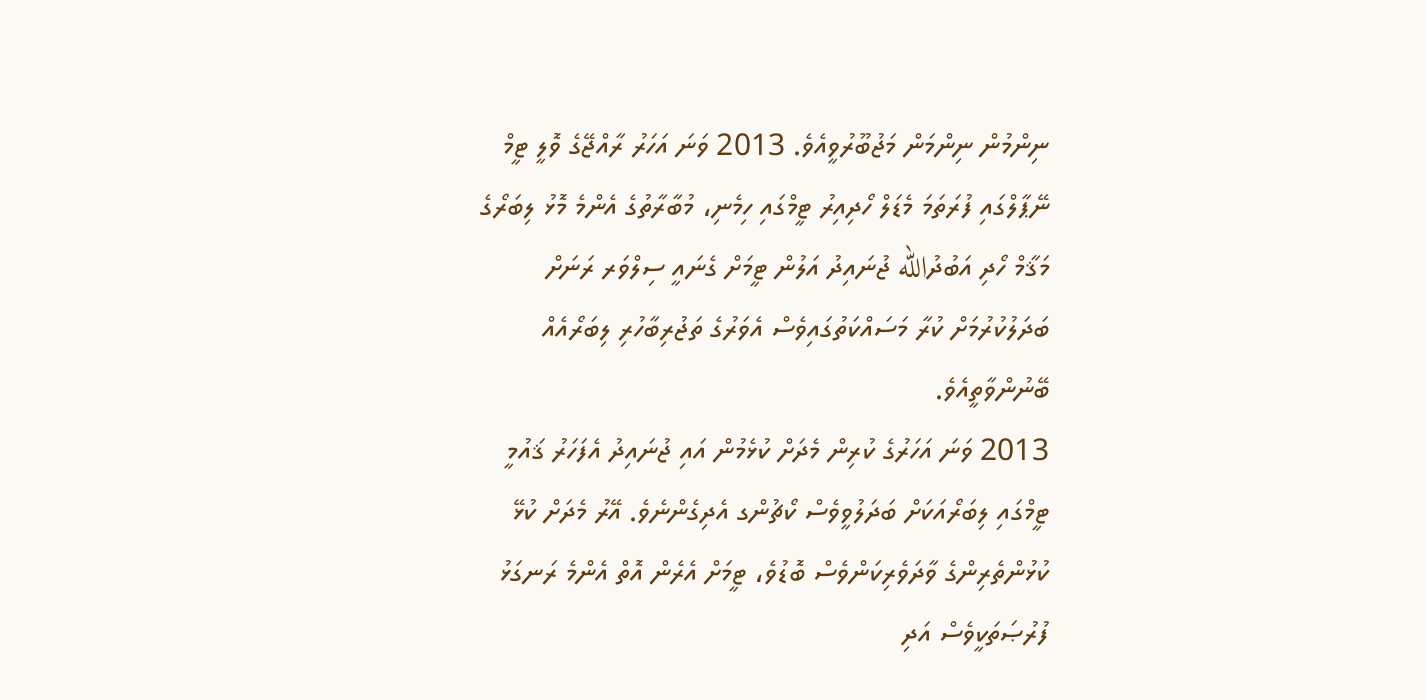ނިންމުން ނިންމަން މަޖުބޫރުވީއެވެ. 2013 ވަނަ އަހަރު ރާއްޖޭގެ ވޮލީ ޓީމް ނޭޕާލްގައި ފުރަތަމަ މެޑަލް ހޯދިއިރު ޓީމްގައި ހިމެނި، މުބާރާތުގެ އެންމެ މޮޅު ލިބަރޯގެ މަޤާމް ހޯދި އަބުދުالله ޖުނައިދު އަލުން ޓީމަށް ގެނައީ ސިލްވަރ ރަނަށް ބަދަލުކުރުމަށް ކުރާ މަސައްކަތުގައިވެސް އެވަރުގެ ތަޖުރިބާހުރި ލިބަރޯއެއް ބޭނުންވާތީއެވެ.
2013 ވަނަ އަހަރުގެ ކުރިން މެދަށް ކުޅެމުން އައި ޖުނައިދު އެފަހަރު ޤައުމީ ޓީމްގައި ލިބަރޯއަކަށް ބަދަލުވީވެސް ކޯޗުންގ އެދިގެންނެވެ. އޭރު މެދަށް ކުޅޭ ކުޅުންތެރިންގެ ވާދަވެރިކަންވެސް ބޮޑުވެ، ޓީމަށް އެރެން އޮތް އެންމެ ރަނގަޅު ފުރުޞަތަކީވެސް އަދި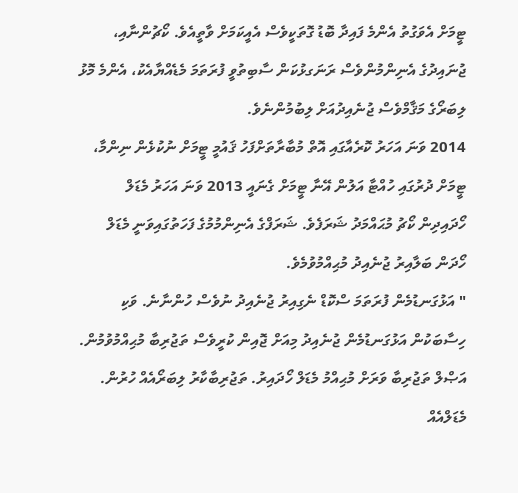ޓީމަށް އެވަގުތު އެންމެ ފައިދާ ބޮޑު ގޮތަކީވެސް އެއީކަމަށް ވާތީއެވެ. ކޯޗުންނާއި، ޖުނައިދުގެ އެނިންމުންވެސް ރަނަގޅުކަން ސާބިތުވީ ފުރަތަމަ މެޑެއްޔާއެކު، އެންމެ މޮޅު ލިބަރޯގެ މަޤާމްވެސް ޖުނެއިދުއަށް ލިބުމުންނެވެ.
2014 ވަނަ އަހަރު ކޮރެއާގައި އޮތް މުބާރާތަށްފަހު ޤައުމީ ޓީމަށް ނުކުޅެން ނިންމާ، ޓީމަށް ދުރުގައި ހުއްޓާ އަލުން އޭނާ ޓީމަށް ގެނައީ 2013 ވަނަ އަހަރު މެޑަލް ހޯދައިދިން ކޯޗު މުޙައްމަދު ޝަރަފެވެ. ޝަރަފްގެ އެނިންމުމުގެ ފަހަތުގައިވަނީ މެޑަލް ހޯދަން ބަލާއިރު ޖުނެއިދު މުޙިއްމުވުމެވެ.
" އަޅުގަނޑުމެން ފުރަތަމަ ސްކޮޑް ނެގިއިރު ޖުނެއިދު ނުވެސް ހުންނާނެ. ވަކި ހިސާބަކުން އަޅުގަނޑުމެން ޖުނެއިދު މިއަށް ޖޮއިން ކުރީވެސް ތަޖުރިބާ މުޙިއްމުވުމުން. އަޞްލް ތަޖުރިބާ ވަރަށް މުޙިއްމު މެޑަލް ހޯދައިރު. ތަޖުރިބާކާރު ލިބަރޯއެއް ހުރުން. މެޑަލްއެއް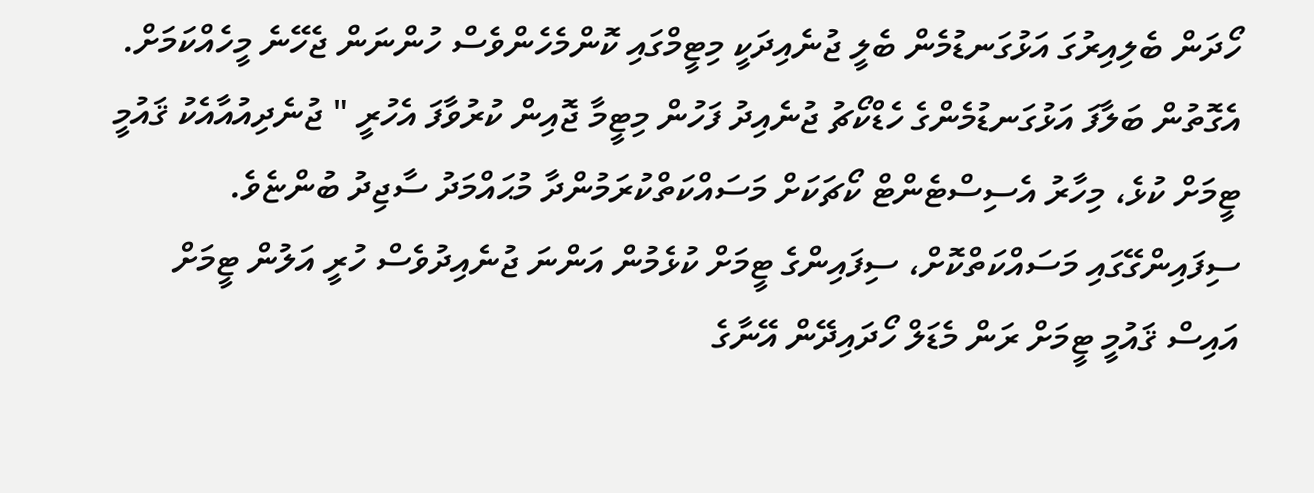ހޯދަން ބެލިއިރުގަ އަޅުގަނޑުމެން ބެލީ ޖުނެއިދަކީ މިޓީމްގައި ކޮންމެހެންވެސް ހުންނަން ޖެހޭނެ މީހެއްކަމަށް. އެގޮތުން ބަލާފަ އަޅުގަނޑުމެންގެ ހެޑްކޯޗު ޖުނެއިދު ފަހުން މިޓީމާ ޖޮއިން ކުރުވާފަ އެހުރީ " ޖުނެދިއުއާއެކު ޤައުމީ ޓީމަށް ކުޅެ، މިހާރު އެސިސްޓެންޓް ކޯޗަކަށް މަސައްކަތްކުރަމުންދާ މުޙައްމަދު ސާޖިދު ބުންޏެވެ.
ސިފައިންގޭގައި މަސައްކަތްކޮށް، ސިފައިންގެ ޓީމަށް ކުޅެމުން އަންނަ ޖުނެއިދުވެސް ހުރީ އަލުން ޓީމަށް އައިސް ޤައުމީ ޓީމަށް ރަން މެޑަލް ހޯދައިދޭން އޭނާގެ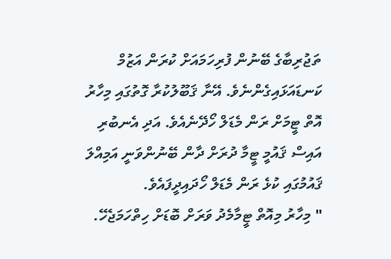ތަޖުރިބާގެ ބޭނުން ފުރިހަމައަށް ކުރަން އަޒުމް ކަނޑައަޅައިގެންނެވެ. އޭނާ ޤަބޫލުކުރާ ގޮތުގައި މިހާރު އޮތް ޓީމަށް ރަން މެޑަލް ހޯދޭނެއެވެ. އަދި އެނބުރި އައިސް ޤައުމީ ޓީމާ ދުރަށް ދާން ބޭނުންވަނީ އަމިއްލަ ޤައުމުގައި ކުޅެ ރަން މެޑަލް ހޯދައިދީފައެވެ.
" މިހާރު މިއޮތް ޓީމާމެދު ވަރަށް ބޮޑަށް ހިތްހަމަޖެހޭ.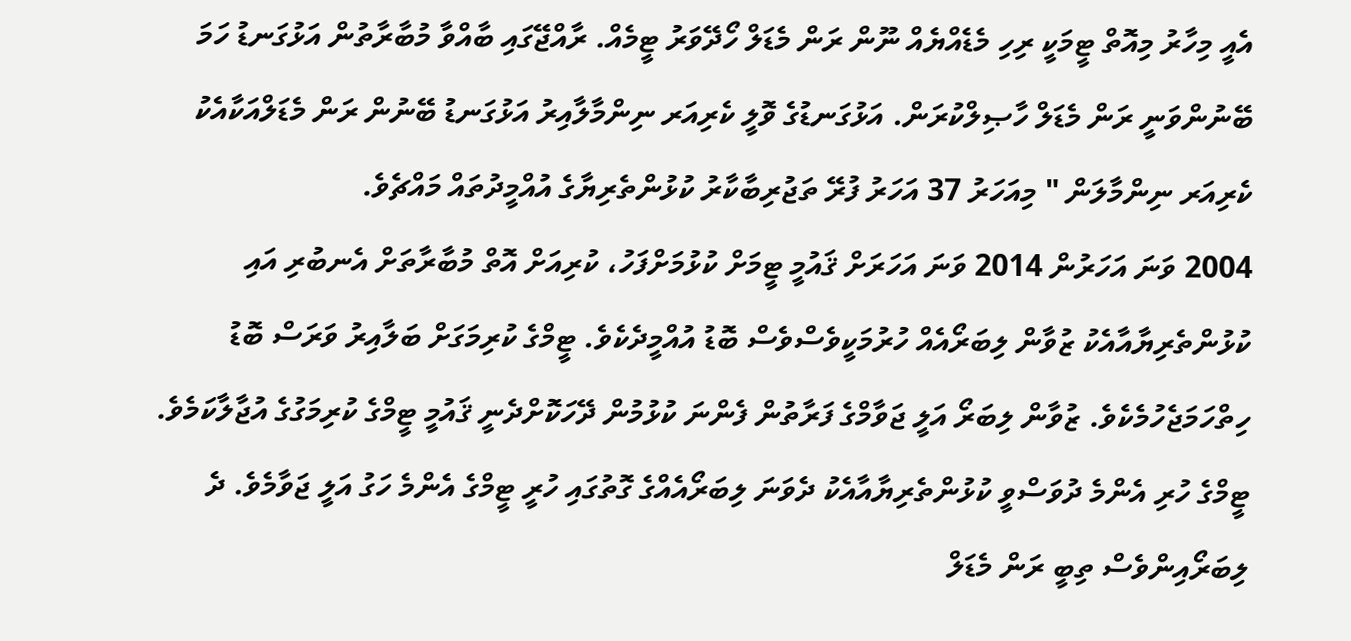އެއީ މިހާރު މިއޮތް ޓީމަކީ ރިހި މެޑެއްޔެއް ނޫން ރަން މެޑަލް ހޯދޭވަރު ޓީމެއް. ރާއްޖޭގައި ބާއްވާ މުބާރާތުން އަޅުގަނޑު ހަމަ ބޭނުންވަނީ ރަން މެޑަލް ހާޞިލްކުރަން. އަޅުގަނޑުގެ ވޮލީ ކެރިއަރ ނިންމާލާއިރު އަޅުގަނޑު ބޭނުން ރަން މެޑަލްއަކާއެކު ކެރިއަރ ނިންމާލަން " މިއަހަރު 37 އަހަރު ފުރޭ ތަޖުރިބާކާރު ކުޅުންތެރިޔާގެ އުއްމީދުތައް މައްޗެވެ.
2004 ވަނަ އަހަރުން 2014 ވަނަ އަހަރަށް ޤައުމީ ޓީމަށް ކުޅުމަށްފަހު، ކުރިއަށް އޮތް މުބާރާތަށް އެނބުރި އައި ކުޅުންތެރިޔާއާއެކު ޒުވާން ލިބަރޯއެއް ހުރުމަކީވެސްވެސް ބޮޑު އުއްމީދެކެވެ. ޓީމްގެ ކުރިމަގަށް ބަލާއިރު ވަރަސް ބޮޑު ހިތްހަމަޖެހުމެކެވެ. ޒުވާން ލިބަރޯ އަލީ ޖަވާމްގެ ފަރާތުން ފެންނަ ކުޅުމުން ދޭހަކޮށްދެނީ ޤައުމީ ޓީމްގެ ކުރިމަގުގެ އުޖާލާކަމެވެ. ޓީމްގެ ހުރި އެންމެ ދުވަސްވީ ކުޅުންތެރިޔާއާއެކު ދެވަނަ ލިބަރޯއެއްގެ ގޮތުގައި ހުރީ ޓީމްގެ އެންމެ ހަގު އަލީ ޖަވާމެވެ. ދެ ލިބަރޯއިންވެސް ތިބީ ރަން މެޑަލް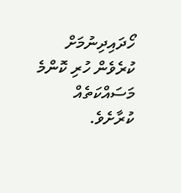ހޯދައިދިނުމަށް ކުރެވެން ހުރި ކޮންމެ މަސައްކަތެއް ކުރާށެވެ.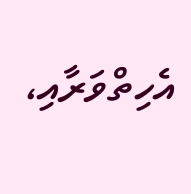އެހިތްވަރާއި،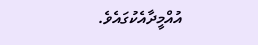އުއްމީދާއެކުގައެވެ.